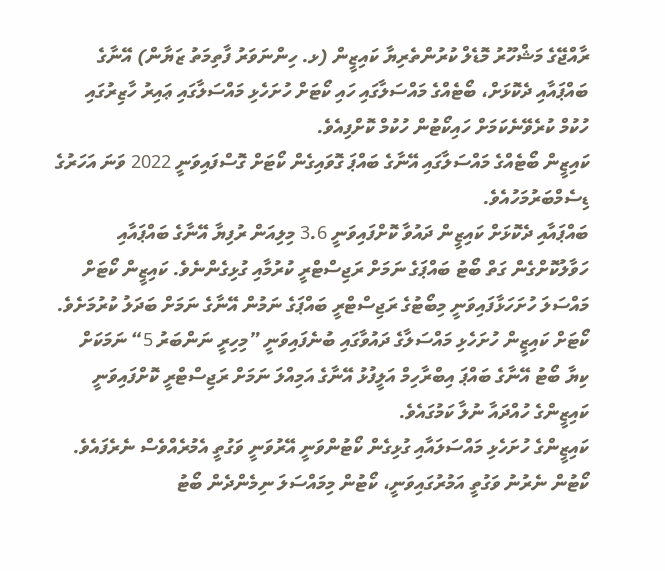ރާއްޖޭގެ މަޝްހޫރު މޮޑެލް ކުރުންތެރިޔާ ކައިޒީން (ޅ. ހިންނަވަރު ފާތިމަތު ޒަޔާން) އޭނާގެ ބައްޕައާއި ދެކޮޅަށް، ބޯޓެއްގެ މައްސަލާގައި ހައި ކޯޓަށް ހުށަހެޅި މައްސަލާގައި ޢައިރު ހާޒިރުގައި ހުކުމް ކުރެވޭނެކަމަށް ހައިކޯޓުން ހުކުމް ކޮށްފިއެވެ.
ކައިޒީން ބޯޓެއްގެ މައްސަލާގައި އޭނާގެ ބައްޕަ ގޮވައިގެން ކޯޓަށް ގޮސްފައިވަނީ 2022 ވަނަ އަހަރުގެ ޑިސެމްބަރުމަހުއެވެ.
ބައްޕައާއި ދެކޮޅަށް ކައިޒީން ދައުވާ ކޮށްފައިވަނީ 3.6 މިލިއަން ރުފިޔާ އޭނާގެ ބައްޕައާއި ހަވާލުކޮށްގެން ގަތް ބޯޓު ބައްޕަގެ ނަމަށް ރަޖިސްޓްރީ ކުރުމާއި ގުޅިގެންނެވެ. ކައިޒީން ކޯޓަށް މައްސަލަ ހުށަހަޅާފައިވަނީ މިބޯޓުގެ ރަޖިސްޓްރީ ބައްޕަގެ ނަމުން އޭނާގެ ނަމަށް ބަދަލު ކުރުމަށެވެ.
ކޯޓަށް ކައިޒީން ހުށަހެޅި މައްސަލާގެ ދައުވާގައި ބުނެފައިވަނީ ”މިހިރީ ނަންބަރު 5“ ނަމަކަށް ކިޔާ ބޯޓު އޭނާގެ ބައްޕަ އިބްރާހިމް އަލީފުޅު އޭނާގެ އަމިއްލަ ނަމަށް ރަޖިސްޓްރީ ކޮށްފައިވަނީ ކައިޒީންގެ ހުއްދައާ ނުލާ ކަމުގައެވެ.
ކައިޒީންގެ ހުށަހެޅި މައްސަލައާއި ގުޅިގެން ކޯޓުންވަނީ އޭރުވަނީ ވަގުތީ އެމުރެއްވެސް ނެރެފައެވެ. ކޯޓުން ނެރުނު ވަގުތީ އަމުރުގައިވަނީ، ކޯޓުން މިމައްސަލަ ނިމެންދެން ބޯޓު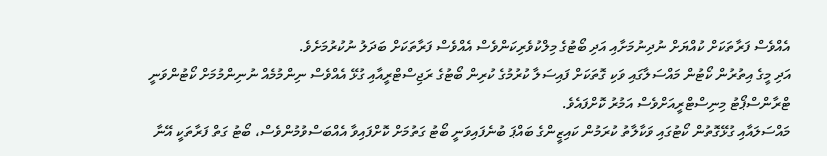އެއްވެސް ފަރާތަކަށް ކުއްޔަށް ނުދިނުމަށާއި އަދި ބޯޓުގެ މިލްކުވެރިކަންވެސް އެއްވެސް ފަރާތަކަށް ބަދަލު ނުކުރުމަށެވެ.
އަދި މީގެ އިތުރުން ކޯޓުން މައްސަލާގައި ވަކި ގޮތަކަށް ފައިސަލާ ކުރުމުގެ ކުރިން ބޯޓުގެ ރަޖިސްޓްރީއާއި ގުޅޭ އެއްވެސް ނިންމުމެއް ނުނިންމުމަށް ކޯޓުންވަނީ ޓްރާންސްޕޯޓު މިނިސްޓްރީއަށްވެސް އަމުރު ކޮށްފައެވެ.
މައްސަލައާއި ގުޅޭގޮތުން ކޯޓުގައި ވަކާލާތު ކުރަމުން ކައިޒީންގެ ބައްޕަ ބުނެފައިވަނީ ބޯޓު ގަތުމަށް ކޮށްފައިވާ އެއްބަސްވުމުންވެސް، ބޯޓު ގަތް ފަރާތަކީ އޭނާ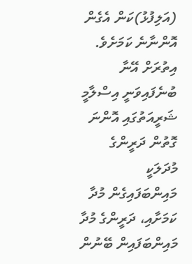(އަލިފުޅު)ކަން އެގެން އޮންނާނެ ކަމަށެވެ. އިތުރަށް އޭނާ ބުނެފައިވަނީ އިސްލާމީ ޝަރީއަތުގައި އޮންނަ ގޮތުން ދަރީންގެ މުދަލަކީ މައިންބަފައިގެން މުދާ ކަމަށާއި، ދަރީންގެ މުދާ މައިންބަފައިން ބޭނުން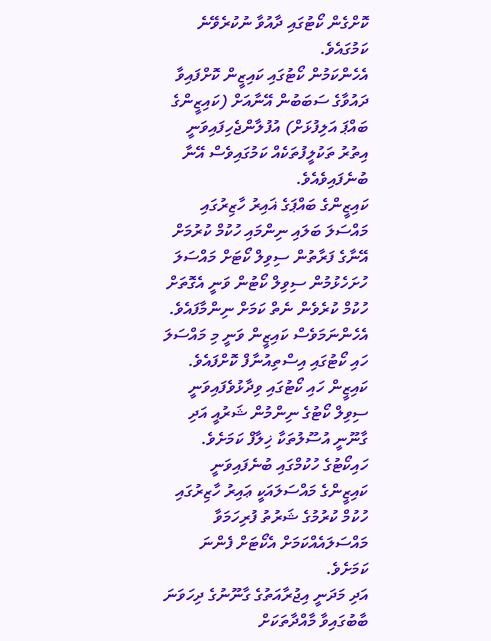ކޮށްގެން ކޯޓުގައި ދާއުވާ ނުކުރެވޭނެ ކަމުގައެވެ.
އެހެންކަމުން ކޯޓުގައި ކައިޒީން ކޮށްފައިވާ ދައުވާގެ ސަބަބުން އޭނާއަށް (ކައިޒީންގެ ބައްޕަ އަލިފުޅަށް) އުފުލާންޖެހިފައިވަނީ އިތުރު ތަކުލީފުތަކެއް ކަމުގައިވެސް އޭނާ ބުނެފައިވެއެވެ.
ކައިޒީންގެ ބައްޕަގެ ޣައިރު ހާޒިރުގައި މައްސަލަ ބަލައި ނިންމައި ހުކުމް ކުރުމަށް އޭނާގެ ފަރާތުން ސިވިލް ކޯޓަށް މައްސަލަ ހުށަހެޅުމުން ސިވިލް ކޯޓުން ވަނީ އެގޮތަށް ހުކުމް ކުރެވެން ނެތް ކަމަށް ނިންމާފައެވެ.
އެހެންނަމަވެސް ކައިޒީން ވަނީ މި މައްސަލަ ހައި ކޯޓުގައި އިސްތިއުނާފް ކޮށްފައެވެ. ކައިޒީން ހައި ކޯޓުގައި ވިދާޅުވެފައިވަނީ ސިވިލް ކޯޓުގެ ނިންމުން ޝަރުއީ އަދި ގާނޫނީ އުސޫލުތަކާ ޚިލާފް ކަމަށެވެ.
ހައިކޯޓުގެ ހުކުމްގައި ބުނެފައިވަނީ ކައިޒީންގެ މައްސަލައަކީ ޢައިރު ހާޒިރުގައި ހުކުމް ކުރުމުގެ ޝަރުތު ފުރިހަމަވާ މައްސަލައެއްކަމަށް އެކޯޓަށް ފެންނަ ކަމަށެވެ.
އަދި މަދަނީ އިޖުރާއަތުގެ ގާނޫނުގެ ދިހަވަނަ ބާބުގައިވާ މާއްދާތަކަށް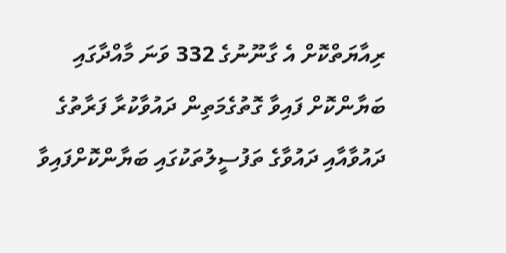ރިއާޔަތްކޮށް އެ ގާނޫނުގެ 332 ވަނަ މާއްދާގައި ބަޔާންކޮށް ފައިވާ ގޮތުގެމަތިން ދައުވާކުރާ ފަރާތުގެ ދައުވާއާއި ދައުވާގެ ތަފުސީލުތަކުގައި ބަޔާންކޮށްފައިވާ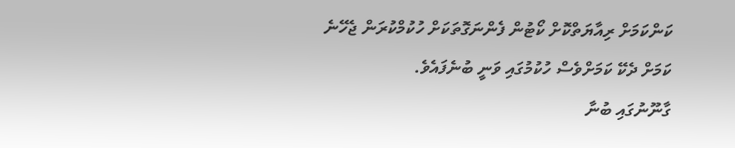ކަންކަމަށް ރިއާޔަތްކޮށް ކޯޓުން ފެންނަގޮތަކަށް ހުކުމްކުރަން ޖެހޭނެ ކަމަށް ދެކޭ ކަމަށްވެސް ހުކުމުގައި ވަނީ ބުނެފައެވެ.
ގާނޫނުގައި ބުނާ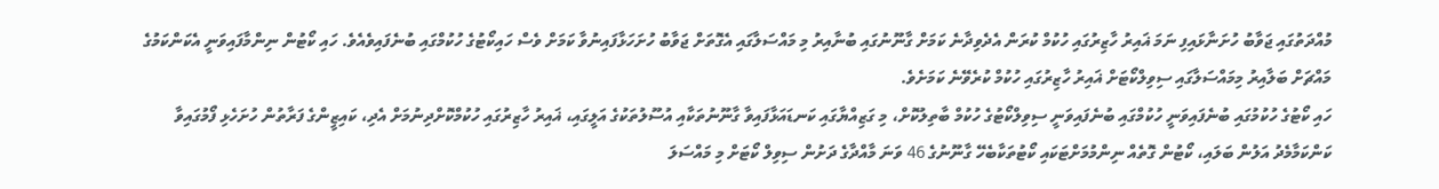މުއްދަތުގައި ޖަވާބު ހުށަނާޅައިފި ނަމަ ޣައިރު ހާޒިރުގައި ހުކުމް ކުރަން އެދެވިދާނެ ކަމަށް ގާނޫނުގައި ބުނާއިރު މި މައްސަލާގައި އެގޮތަށް ޖަވާބު ހުށަހަޅާފައިނުވާ ކަމަށް ވެސް ހައިކޯޓުގެ ހުކުމްގައި ބުނެފައިވެއެވެ. ހައި ކޯޓުން ނިންމާފައިވަނީ އެކަންކަމުގެ މައްޗަށް ބަލާއިރު މިމައްސަލާގައި ސިވިލްކޯޓަށް ޣައިރު ހާޒިރުގައި ހުކުމް ކުރެވޭނެ ކަމަށެވެ.
ހައި ކޯޓުގެ ހުކުމުގައި ބުނެފައިވަނީ ހުކުމްގައި ބުނެފައިވަނީ ސިވިލްކޯޓުގެ ހުކުމް ބާތިލުކޮށް، މި ގަޒިއްޔާގައި ކަނޑައަޅާފައިވާ ގާނޫނުތަކާއި އުސޫލުތަކުގެ އަލީގައި، ޣައިރު ހާޒިރުގައި ހުކުމްކޮށްދިނުމަށް އެދި، ކައިޒީންގެ ފަރާތުން ހުށަހެޅި ފޯމުގައިވާ ކަންކަމާމެދު އަލުން ބަލައި، ކޯޓުން ގޮތެއް ނިންމުމަށްޓަކައި ކޯޓުތަކާބެހޭ ގާނޫނުގެ 46 ވަނަ މާއްދާގެ ދަށުން ސިވިލް ކޯޓަށް މި މައްސަލަ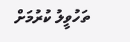ތަހުވީލު ކުރުމަށް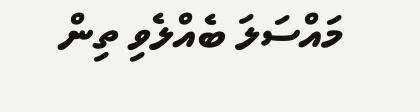މައްސަލަ ބެއްލެވި ތިން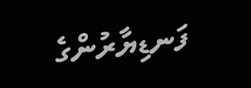ފަނޑިޔާރުންގެ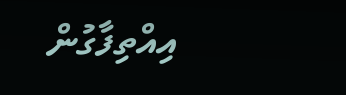އިއްތިފާގުން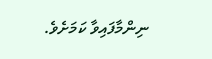ނިންމާފައިވާ ކަމަށެވެ.